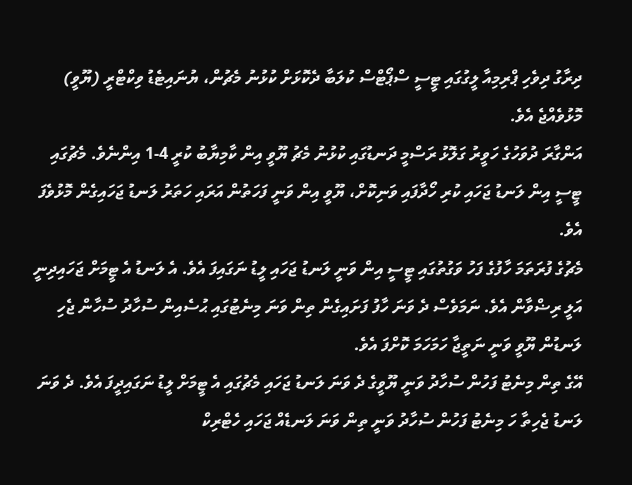ދިރާގު ދިވެހި ޕްރިމިއާ ލީގުގައި ޓީސީ ސްޕޯޓްސް ކުލަބާ ދެކޮޅަށް ކުޅުނު މެޗުން، ޔުނައިޓެޑު ވިކްޓްރީ (ޔޫވީ) މޮޅުވެއްޖެ އެވެ.
އަންގާރަ ދުވަހުގެ ހަވީރު ގަލޮޅު ރަސްމީ ދަނޑުގައި ކުޅުނު މެޗު ޔޫވީ އިން ކާމިޔާބު ކުރީ 4-1 އިންނެވެ. މެޗުގައި ޓީސީ އިން ލަނޑު ޖަހައި ކުރި ހޯދާފައި ވަނިކޮށް، ޔޫވީ އިން ވަނީ ފަހަތުން އަރައި ހަތަރު ލަނޑު ޖަހައިގެން މޮޅުވެފަ އެވެ.
މެޗުގެ ފުރަތަމަ ހާފުގެ ފަހު ވަގުތުގައި ޓީސީ އިން ވަނީ ލަނޑު ޖަހައި ލީޑު ނަގައިފަ އެވެ. އެ ލަނޑު އެ ޓީމަށް ޖަހައިދިނީ އަލީ ރިޟްވާން އެވެ. ނަމަވެސް ދެ ވަނަ ހާފު ފަށައިގެން ތިން ވަނަ މިނެޓުގައި ޙުސެއިން ސުހާދު ސުހާން ޖެހި ލަނޑުން ޔޫވީ ވަނީ ނަތީޖާ ހަމަހަމަ ކޮށްފަ އެވެ.
އޭގެ ތިން މިނެޓު ފަހުން ސުހާދު ވަނީ ޔޫވީގެ ދެ ވަނަ ލަނޑު ޖަހައި މެޗުގައި އެ ޓީމަށް ލީޑު ނަގައިދީފަ އެވެ. ދެ ވަނަ ލަނޑު ޖެހިތާ ހަ މިނެޓު ފަހުން ސުހާދު ވަނީ ތިން ވަނަ ލަނޑެއް ޖަހައި ހެޓްރިކް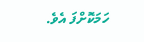ހަމަކޮށްފަ އެވެ.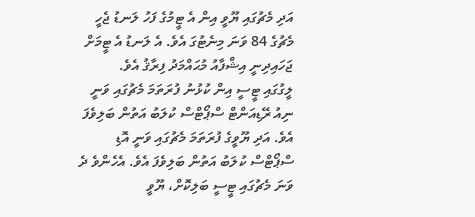އަދި މެޗުގައި ޔޫވީ އިން އެ ޓީމުގެ ފަހު ލަނޑު ޖެހީ މެޗުގެ 84 ވަނަ މިނެޓުގަ އެވެ. އެ ލަނޑު އެ ޓީމަށް ޖަހައިދިނީ އިޝްފާއު މުޙައްމަދު ފިރާޤު އެވެ.
ލީގުގައި ޓީސީ އިން ކުޅުނު ފުރަތަމަ މެޗުގައި ވަނީ ނިއު ރޭޑިއަންޓް ސްޕޯޓްސް ކުލަބު އަތުން ބަލިވެފަ އެވެ. އަދި ޔޫވީގެ ފުރަތަމަ މެޗުގައި ވަނީ އޮޑި ސްޕޯޓްސް ކުލަބު އަތުން ބަލިވެފަ އެވެ. އެހެންވެ ދެ ވަނަ މެޗުގައި ޓީސީ ބަލިކޮށް، ޔޫވީ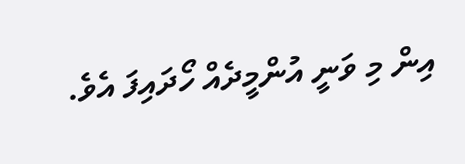އިން މި ވަނީ އުންމީދެއް ހޯދައިފަ އެވެ.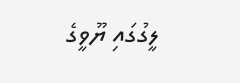ލީގުގައި ޔޫވީގެ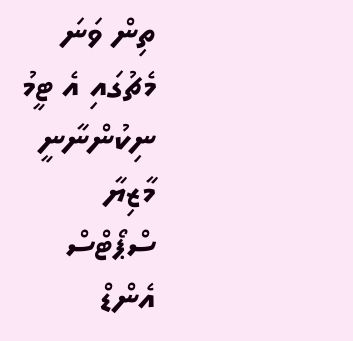ތިން ވަނަ މެޗުގައި އެ ޓީމު ނިކުންނާނީ މާޒިޔާ ސްޕޯޓްސް އެންޑް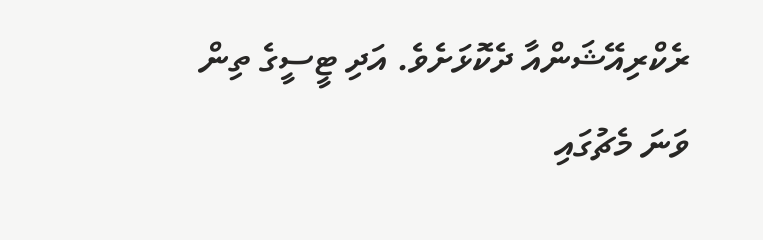ރެކްރިއޭޝަންއާ ދެކޮޅަށެވެ. އަދި ޓީސީގެ ތިން ވަނަ މެޗުގައި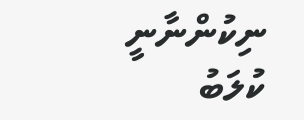ނިކުންނާނީ ކުލަބު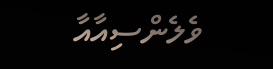ވެލެންސިއާއާ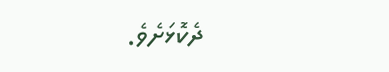ދެކޮޅަށެވެ.